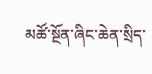མཚོ་སྔོན་ཞིང་ཆེན་སྲིད་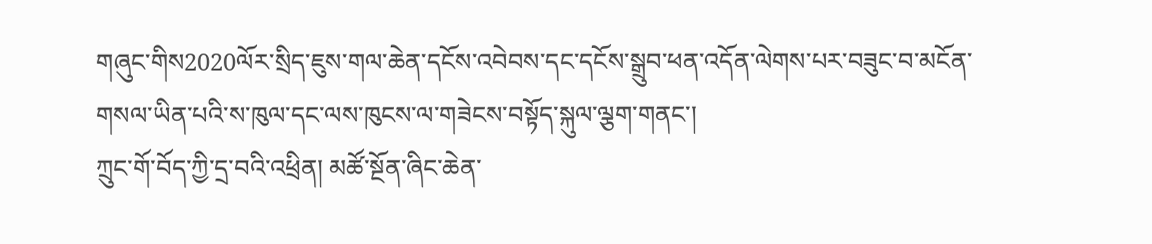གཞུང་གིས2020ལོར་སྲིད་ཇུས་གལ་ཆེན་དངོས་འབེབས་དང་དངོས་སྒྲུབ་ཕན་འདོན་ལེགས་པར་བཟུང་བ་མངོན་གསལ་ཡིན་པའི་ས་ཁུལ་དང་ལས་ཁུངས་ལ་གཟེངས་བསྟོད་སྐུལ་ལྕག་གནང་།
ཀྲུང་གོ་བོད་ཀྱི་དྲ་བའི་འཕྲིན། མཚོ་སྔོན་ཞིང་ཆེན་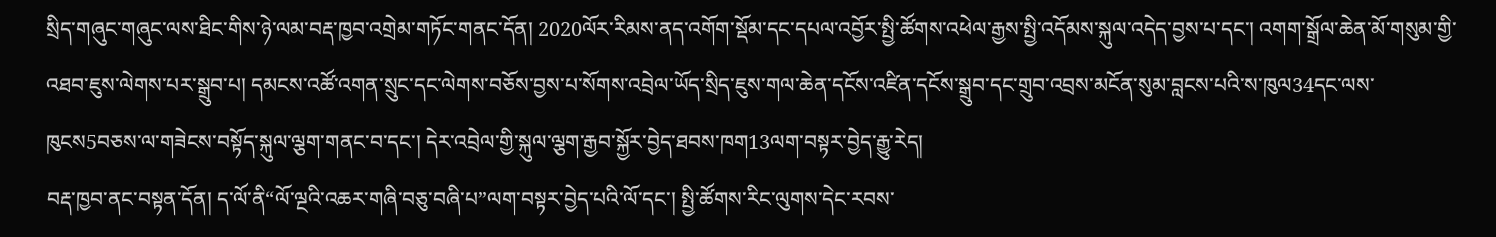སྲིད་གཞུང་གཞུང་ལས་ཐིང་གིས་ཉེ་ལམ་བརྡ་ཁྱབ་འགྲེམ་གཏོང་གནང་དོན། 2020ལོར་རིམས་ནད་འགོག་སྡོམ་དང་དཔལ་འབྱོར་སྤྱི་ཚོགས་འཕེལ་རྒྱས་སྤྱི་འདོམས་སྐུལ་འདེད་བྱས་པ་དང་། འགག་སྒྲོལ་ཆེན་མོ་གསུམ་གྱི་འཐབ་ཇུས་ལེགས་པར་སྒྲུབ་པ། དམངས་འཚོ་འགན་སྲུང་དང་ལེགས་བཅོས་བྱས་པ་སོགས་འབྲེལ་ཡོད་སྲིད་ཇུས་གལ་ཆེན་དངོས་འཛིན་དངོས་སྒྲུབ་དང་གྲུབ་འབྲས་མངོན་སུམ་བླངས་པའི་ས་ཁུལ34དང་ལས་ཁུངས5བཅས་ལ་གཟེངས་བསྟོད་སྐུལ་ལྕག་གནང་བ་དང་། དེར་འབྲེལ་གྱི་སྐུལ་ལྕག་རྒྱབ་སྐྱོར་བྱེད་ཐབས་ཁག13ལག་བསྟར་བྱེད་རྒྱུ་རེད།
བརྡ་ཁྱབ་ནང་བསྟན་དོན། ད་ལོ་ནི“ལོ་ལྔའི་འཆར་གཞི་བཅུ་བཞི་པ”ལག་བསྟར་བྱེད་པའི་ལོ་དང་། སྤྱི་ཚོགས་རིང་ལུགས་དེང་རབས་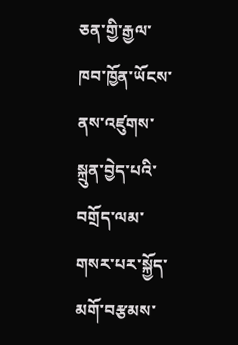ཅན་གྱི་རྒྱལ་ཁབ་ཁྱོན་ཡོངས་ནས་འཛུགས་སྐྲུན་བྱེད་པའི་བགྲོད་ལམ་གསར་པར་སྐྱོད་མགོ་བརྩམས་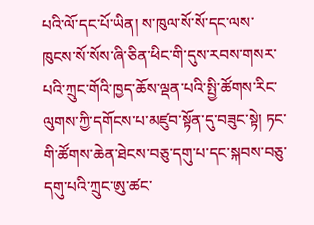པའི་ལོ་དང་པོ་ཡིན། ས་ཁུལ་སོ་སོ་དང་ལས་ཁུངས་སོ་སོས་ཞི་ཅིན་ཕིང་གི་དུས་རབས་གསར་པའི་ཀྲུང་གོའི་ཁྱད་ཆོས་ལྡན་པའི་སྤྱི་ཚོགས་རིང་ལུགས་ཀྱི་དགོངས་པ་མཛུབ་སྟོན་དུ་བཟུང་སྟེ། ཏང་གི་ཚོགས་ཆེན་ཐེངས་བཅུ་དགུ་པ་དང་སྐབས་བཅུ་དགུ་པའི་ཀྲུང་ཨུ་ཚང་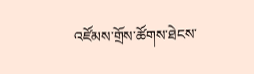འཛོམས་གྲོས་ཚོགས་ཐེངས་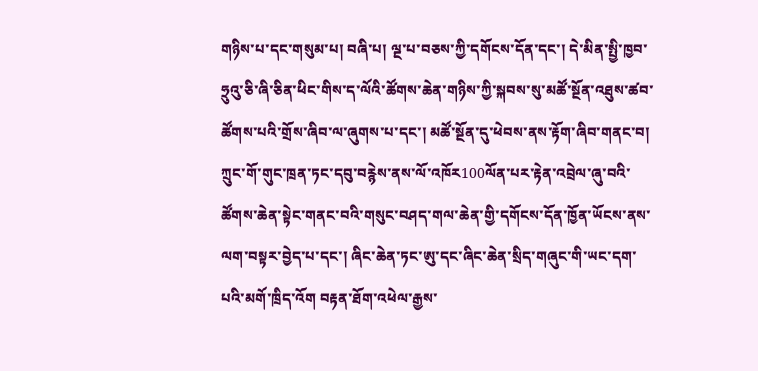གཉིས་པ་དང་གསུམ་པ། བཞི་པ། ལྔ་པ་བཅས་ཀྱི་དགོངས་དོན་དང་། དེ་མིན་སྤྱི་ཁྱབ་ཧྲུའུ་ཅི་ཞི་ཅིན་ཕིང་གིས་ད་ལོའི་ཚོགས་ཆེན་གཉིས་ཀྱི་སྐབས་སུ་མཚོ་སྔོན་འཐུས་ཚབ་ཚོགས་པའི་གྲོས་ཞིབ་ལ་ཞུགས་པ་དང་། མཚོ་སྔོན་དུ་ཕེབས་ནས་རྟོག་ཞིབ་གནང་བ། ཀྲུང་གོ་གུང་ཁྲན་ཏང་དབུ་བརྙེས་ནས་ལོ་འཁོར100ལོན་པར་རྟེན་འབྲེལ་ཞུ་བའི་ཚོགས་ཆེན་སྟེང་གནང་བའི་གསུང་བཤད་གལ་ཆེན་གྱི་དགོངས་དོན་ཁྱོན་ཡོངས་ནས་ལག་བསྟར་བྱེད་པ་དང་། ཞིང་ཆེན་ཏང་ཨུ་དང་ཞིང་ཆེན་སྲིད་གཞུང་གི་ཡང་དག་པའི་མགོ་ཁྲིད་འོག བརྟན་ཐོག་འཕེལ་རྒྱས་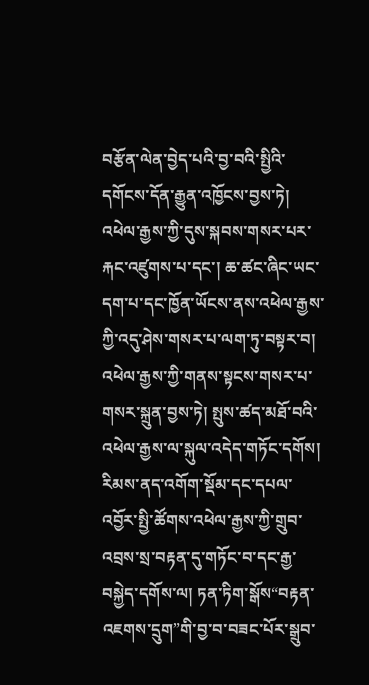བརྩོན་ལེན་བྱེད་པའི་བྱ་བའི་སྤྱིའི་དགོངས་དོན་རྒྱུན་འཁྱོངས་བྱས་ཏེ། འཕེལ་རྒྱས་ཀྱི་དུས་སྐབས་གསར་པར་རྐང་འཛུགས་པ་དང་། ཆ་ཚང་ཞིང་ཡང་དག་པ་དང་ཁྱོན་ཡོངས་ནས་འཕེལ་རྒྱས་ཀྱི་འདུ་ཤེས་གསར་པ་ལག་ཏུ་བསྟར་བ། འཕེལ་རྒྱས་ཀྱི་གནས་སྟངས་གསར་པ་གསར་སྐྲུན་བྱས་ཏེ། སྤུས་ཚད་མཐོ་བའི་འཕེལ་རྒྱས་ལ་སྐུལ་འདེད་གཏོང་དགོས། རིམས་ནད་འགོག་སྡོམ་དང་དཔལ་འབྱོར་སྤྱི་ཚོགས་འཕེལ་རྒྱས་ཀྱི་གྲུབ་འབྲས་སྲ་བརྟན་དུ་གཏོང་བ་དང་རྒྱ་བསྐྱེད་དགོས་ལ། ཏན་ཏིག་སྒོས“བརྟན་འཇགས་དྲུག”གི་བྱ་བ་བཟང་པོར་སྒྲུབ་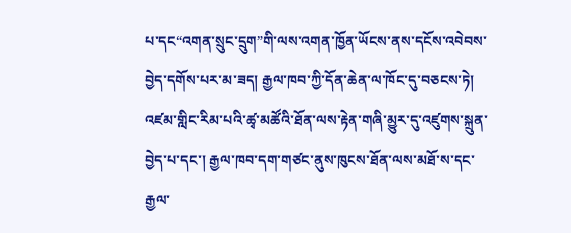པ་དང“འགན་སྲུང་དྲུག”གི་ལས་འགན་ཁྱོན་ཡོངས་ནས་དངོས་འབེབས་བྱེད་དགོས་པར་མ་ཟད། རྒྱལ་ཁབ་ཀྱི་དོན་ཆེན་ལ་ཁོང་དུ་བཅངས་ཏེ། འཛམ་གླིང་རིམ་པའི་ཚྭ་མཚོའི་ཐོན་ལས་རྟེན་གཞི་མྱུར་དུ་འཛུགས་སྐྲུན་བྱེད་པ་དང་། རྒྱལ་ཁབ་དག་གཙང་ནུས་ཁུངས་ཐོན་ལས་མཐོ་ས་དང་རྒྱལ་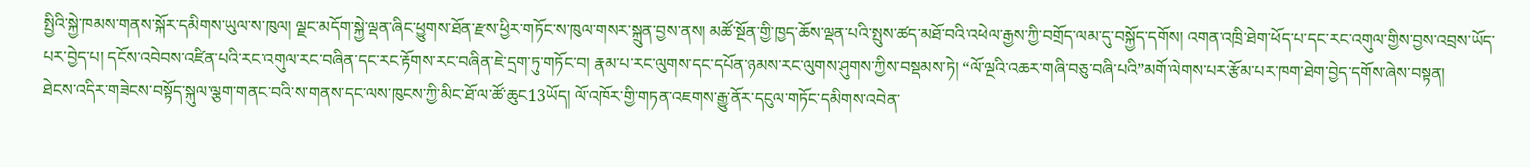སྤྱིའི་སྐྱེ་ཁམས་གནས་སྐོར་དམིགས་ཡུལ་ས་ཁུལ། ལྗང་མདོག་སྐྱེ་ལྡན་ཞིང་ཕྱུགས་ཐོན་རྫས་ཕྱིར་གཏོང་ས་ཁུལ་གསར་སྐྲུན་བྱས་ནས། མཚོ་སྔོན་གྱི་ཁྱད་ཆོས་ལྡན་པའི་སྤུས་ཚད་མཐོ་བའི་འཕེལ་རྒྱས་ཀྱི་བགྲོད་ལམ་དུ་བསྐྱོད་དགོས། འགན་འཁྲི་ཐེག་ཕོད་པ་དང་རང་འགུལ་གྱིས་བྱས་འབྲས་ཡོད་པར་བྱེད་པ། དངོས་འབེབས་འཛིན་པའི་རང་འགུལ་རང་བཞིན་དང་རང་རྟོགས་རང་བཞིན་ཇེ་དྲག་ཏུ་གཏོང་བ། རྣམ་པ་རང་ལུགས་དང་དཔོན་ཉམས་རང་ལུགས་ཤུགས་ཀྱིས་བསྡམས་ཏེ། “ལོ་ལྔའི་འཆར་གཞི་བཅུ་བཞི་པའི”མགོ་ལེགས་པར་རྩོམ་པར་ཁག་ཐེག་བྱེད་དགོས་ཞེས་བསྟན།
ཐེངས་འདིར་གཟེངས་བསྟོད་སྐུལ་ལྕག་གནང་བའི་ས་གནས་དང་ལས་ཁུངས་ཀྱི་མིང་ཐོ་ལ་ཚོ་ཆུང13ཡོད། ལོ་འཁོར་གྱི་གཏན་འཇགས་རྒྱུ་ནོར་དངུལ་གཏོང་དམིགས་འབེན་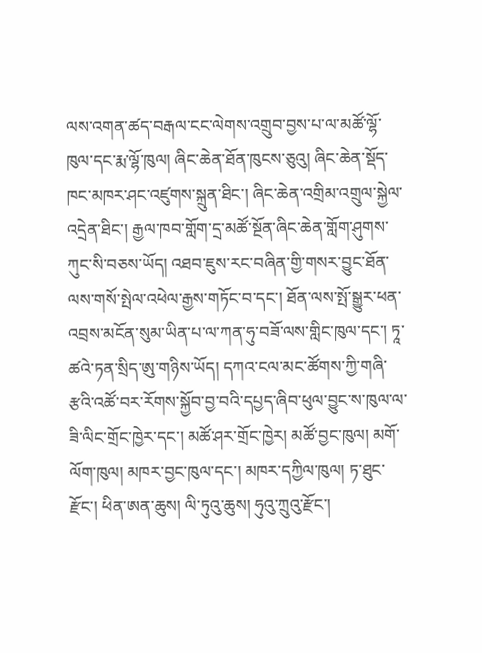ལས་འགན་ཚད་བརྒལ་ངང་ལེགས་འགྲུབ་བྱས་པ་ལ་མཚོ་ལྷོ་ཁུལ་དང་རྨ་ལྷོ་ཁུལ། ཞིང་ཆེན་ཐོན་ཁུངས་ཅུའུ། ཞིང་ཆེན་སྡོད་ཁང་མཁར་ཤང་འཛུགས་སྐྲུན་ཐིང་། ཞིང་ཆེན་འགྲིམ་འགྲུལ་སྐྱེལ་འདྲེན་ཐིང་། རྒྱལ་ཁབ་གློག་དྲ་མཚོ་སྔོན་ཞིང་ཆེན་གློག་ཤུགས་ཀུང་སི་བཅས་ཡོད། འཐབ་ཇུས་རང་བཞིན་གྱི་གསར་བྱུང་ཐོན་ལས་གསོ་སྤེལ་འཕེལ་རྒྱས་གཏོང་བ་དང་། ཐོན་ལས་སྤོ་སྒྱུར་ཕན་འབྲས་མངོན་སུམ་ཡིན་པ་ལ་ཀན་ཧུ་བཟོ་ལས་གླིང་ཁུལ་དང་། ཏཱ་ཚའེ་ཏན་སྲིད་ཨུ་གཉིས་ཡོད། དཀའ་ངལ་མང་ཚོགས་ཀྱི་གཞི་རྩའི་འཚོ་བར་རོགས་སྐྱོབ་བྱ་བའི་དཔྱད་ཞིབ་ཕུལ་བྱུང་ས་ཁུལ་ལ་ཟི་ལིང་གྲོང་ཁྱེར་དང་། མཚོ་ཤར་གྲོང་ཁྱེར། མཚོ་བྱང་ཁུལ། མགོ་ལོག་ཁུལ། མཁར་བྱང་ཁུལ་དང་། མཁར་དཀྱིལ་ཁུལ། ཏ་ཐུང་རྫོང་། ཕིན་ཨན་ཆུས། ལི་ཏུའུ་ཆུས། ཧུའུ་ཀྲུའུ་རྫོང་།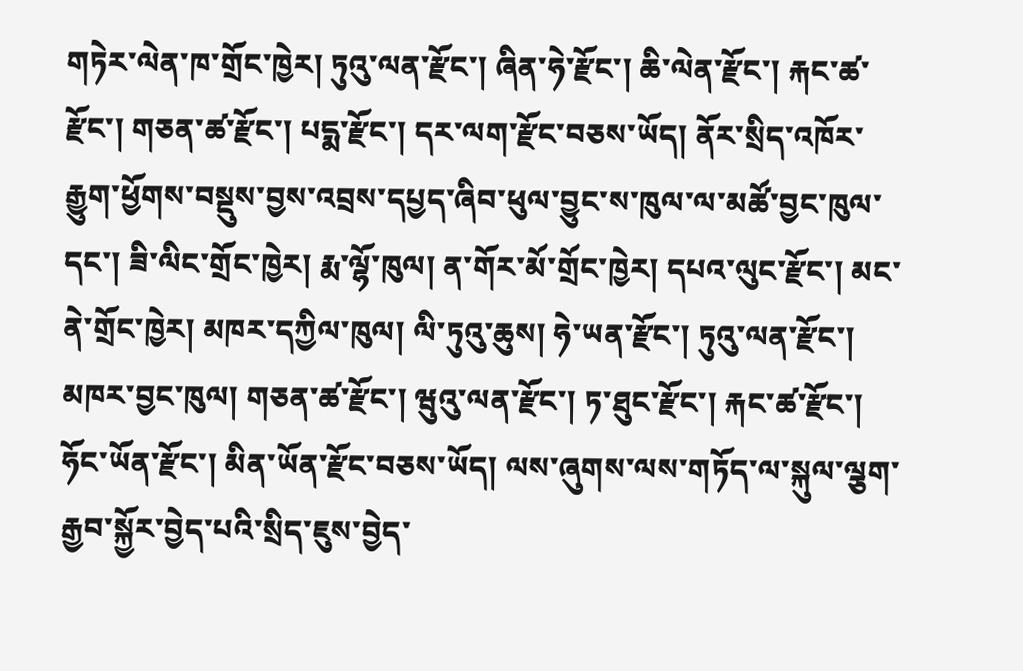གཏེར་ལེན་ཁ་གྲོང་ཁྱེར། ཏུའུ་ལན་རྫོང་། ཞིན་ཧེ་རྫོང་། ཆི་ལེན་རྫོང་། རྐང་ཚ་རྫོང་། གཅན་ཚ་རྫོང་། པདྨ་རྫོང་། དར་ལག་རྫོང་བཅས་ཡོད། ནོར་སྲིད་འཁོར་རྒྱུག་ཕྱོགས་བསྡུས་བྱས་འབྲས་དཔྱད་ཞིབ་ཕུལ་བྱུང་ས་ཁུལ་ལ་མཚོ་བྱང་ཁུལ་དང་། ཟི་ལིང་གྲོང་ཁྱེར། རྨ་ལྷོ་ཁུལ། ན་གོར་མོ་གྲོང་ཁྱེར། དཔའ་ལུང་རྫོང་། མང་ནེ་གྲོང་ཁྱེར། མཁར་དཀྱིལ་ཁུལ། ལི་ཏུའུ་ཆུས། ཧེ་ཡན་རྫོང་། ཏུའུ་ལན་རྫོང་། མཁར་བྱང་ཁུལ། གཅན་ཚ་རྫོང་། ཝུའུ་ལན་རྫོང་། ཏ་ཐུང་རྫོང་། རྐང་ཚ་རྫོང་། ཧོང་ཡོན་རྫོང་། མིན་ཡོན་རྫོང་བཅས་ཡོད། ལས་ཞུགས་ལས་གཏོད་ལ་སྐུལ་ལྕག་རྒྱབ་སྐྱོར་བྱེད་པའི་སྲིད་ཇུས་བྱེད་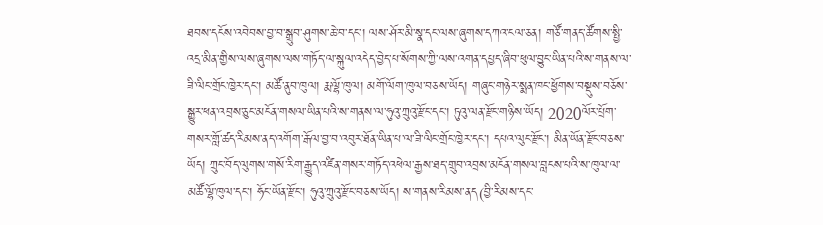ཐབས་དངོས་འབེབས་བྱ་བ་སྒྲུབ་ཤུགས་ཆེ་བ་དང་། ལས་ཤོར་མི་སྣ་དང་ལས་ཞུགས་དཀའ་ངལ་ཅན། གཙོ་གནད་ཚོགས་སྤྱི་འདྲ་མིན་གྱིས་ལས་ཞུགས་ལས་གཏོད་ལ་སྐུལ་འདེད་བྱེད་པ་སོགས་ཀྱི་ལས་འགན་དཔྱད་ཞིབ་ཕུལ་བྱུང་ཡིན་པའི་ས་གནས་ལ་ཟི་ལིང་གྲོང་ཁྱེར་དང་། མཚོ་ནུབ་ཁུལ། རྨ་ལྷོ་ཁུལ། མགོ་ལོག་ཁུལ་བཅས་ཡོད། གཞུང་གཉེར་སྨན་ཁང་ཕྱོགས་བསྡུས་བཅོས་སྒྱུར་ཕན་འབྲས་ཅུང་མངོན་གསལ་ཡིན་པའི་ས་གནས་ལ་ཧུའུ་ཀྲུའུ་རྫོང་དང་། ཏུའུ་ལན་རྫོང་གཉིས་ཡོད། 2020ལོར་པྲོག་གསར་གློ་ཚད་རིམས་ནད་འགོག་རྒོལ་བྱ་བ་འབུར་ཐོན་ཡིན་པ་ལ་ཟི་ལིང་གྲོང་ཁྱེར་དང་། དཔའ་ལུང་རྫོང་། མིན་ཡོན་རྫོང་བཅས་ཡོད། ཀྲུང་བོད་ལུགས་གསོ་རིག་རྒྱུད་འཛིན་གསར་གཏོད་འཕེལ་རྒྱས་ཐད་གྲུབ་འབྲས་མངོན་གསལ་བླངས་པའི་ས་ཁུལ་ལ་མཚོ་ལྷོ་ཁུལ་དང་། ཧོང་ཡོན་རྫོང་། ཧུའུ་ཀྲུའུ་རྫོང་བཅས་ཡོད། ས་གནས་རིམས་ནད(བྱི་རིམས་དང་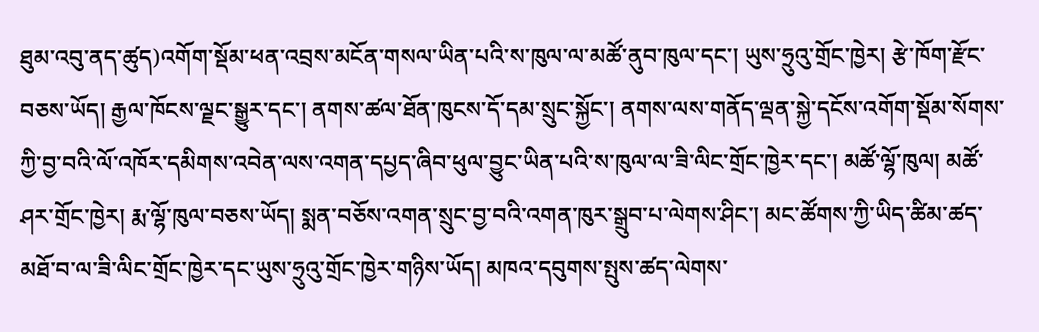ཐུམ་འབུ་ནད་ཚུད)འགོག་སྡོམ་ཕན་འབྲས་མངོན་གསལ་ཡིན་པའི་ས་ཁུལ་ལ་མཚོ་ནུབ་ཁུལ་དང་། ཡུས་ཧྲུའུ་གྲོང་ཁྱེར། རྩེ་ཁོག་རྫོང་བཅས་ཡོད། རྒྱལ་ཁོངས་ལྗང་སྒྱུར་དང་། ནགས་ཚལ་ཐོན་ཁུངས་དོ་དམ་སྲུང་སྐྱོང་། ནགས་ལས་གནོད་ལྡན་སྐྱེ་དངོས་འགོག་སྡོམ་སོགས་ཀྱི་བྱ་བའི་ལོ་འཁོར་དམིགས་འབེན་ལས་འགན་དཔྱད་ཞིབ་ཕུལ་བྱུང་ཡིན་པའི་ས་ཁུལ་ལ་ཟི་ལིང་གྲོང་ཁྱེར་དང་། མཚོ་ལྷོ་ཁུལ། མཚོ་ཤར་གྲོང་ཁྱེར། རྨ་ལྷོ་ཁུལ་བཅས་ཡོད། སྨན་བཅོས་འགན་སྲུང་བྱ་བའི་འགན་ཁུར་སྒྲུབ་པ་ལེགས་ཤིང་། མང་ཚོགས་ཀྱི་ཡིད་ཚིམ་ཚད་མཐོ་བ་ལ་ཟི་ལིང་གྲོང་ཁྱེར་དང་ཡུས་ཧྲུའུ་གྲོང་ཁྱེར་གཉིས་ཡོད། མཁའ་དབུགས་སྤུས་ཚད་ལེགས་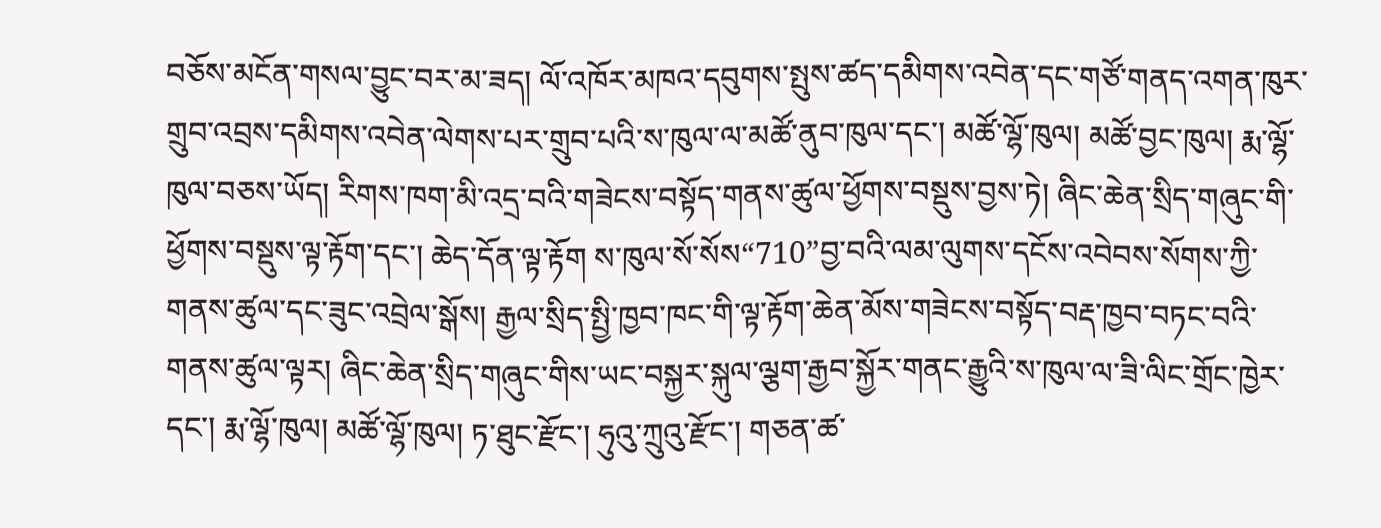བཅོས་མངོན་གསལ་བྱུང་བར་མ་ཟད། ལོ་འཁོར་མཁའ་དབུགས་སྤུས་ཚད་དམིགས་འབེན་དང་གཙོ་གནད་འགན་ཁུར་གྲུབ་འབྲས་དམིགས་འབེན་ལེགས་པར་གྲུབ་པའི་ས་ཁུལ་ལ་མཚོ་ནུབ་ཁུལ་དང་། མཚོ་ལྷོ་ཁུལ། མཚོ་བྱང་ཁུལ། རྨ་ལྷོ་ཁུལ་བཅས་ཡོད། རིགས་ཁག་མི་འདྲ་བའི་གཟེངས་བསྟོད་གནས་ཚུལ་ཕྱོགས་བསྡུས་བྱས་ཏེ། ཞིང་ཆེན་སྲིད་གཞུང་གི་ཕྱོགས་བསྡུས་ལྟ་རྟོག་དང་། ཆེད་དོན་ལྟ་རྟོག ས་ཁུལ་སོ་སོས“710”བྱ་བའི་ལམ་ལུགས་དངོས་འབེབས་སོགས་ཀྱི་གནས་ཚུལ་དང་ཟུང་འབྲེལ་སྒོས། རྒྱལ་སྲིད་སྤྱི་ཁྱབ་ཁང་གི་ལྟ་རྟོག་ཆེན་མོས་གཟེངས་བསྟོད་བརྡ་ཁྱབ་བཏང་བའི་གནས་ཚུལ་ལྟར། ཞིང་ཆེན་སྲིད་གཞུང་གིས་ཡང་བསྐྱར་སྐུལ་ལྕག་རྒྱབ་སྐྱོར་གནང་རྒྱུའི་ས་ཁུལ་ལ་ཟི་ལིང་གྲོང་ཁྱེར་དང་། རྨ་ལྷོ་ཁུལ། མཚོ་ལྷོ་ཁུལ། ཏ་ཐུང་རྫོང་། ཧུའུ་ཀྲུའུ་རྫོང་། གཅན་ཚ་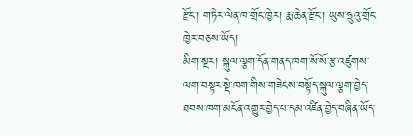རྫོང་། གཏེར་ལེན་ཁ་གྲོང་ཁྱེར། རྨ་ཆེན་རྫོང་། ཡུས་ཧྲུའུ་གྲོང་ཁྱེར་བཅས་ཡོད།
མིག་སྔར། སྐུལ་ལྕག་དོན་གནད་ཁག་སོ་སོ་རྩ་འཛུགས་ལག་བསྟར་སྡེ་ཁག་གིས་གཟེངས་བསྟོད་སྐུལ་ལྕག་བྱེད་ཐབས་ཁག་མངོན་འགྱུར་བྱེད་པ་དམ་འཛིན་བྱེད་བཞིན་ཡོད་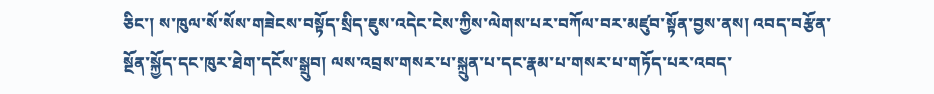ཅིང་། ས་ཁུལ་སོ་སོས་གཟེངས་བསྟོད་སྲིད་ཇུས་འདེང་ངེས་ཀྱིས་ལེགས་པར་བཀོལ་བར་མཛུབ་སྟོན་བྱས་ནས། འབད་བརྩོན་སྔོན་སྐྱོད་དང་ཁུར་ཐེག་དངོས་སྒྲུབ། ལས་འབྲས་གསར་པ་སྐྲུན་པ་དང་རྣམ་པ་གསར་པ་གཏོད་པར་འབད་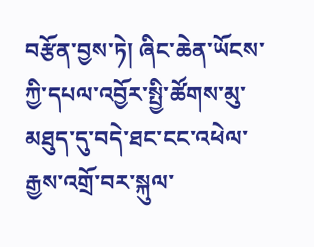བརྩོན་བྱས་ཏེ། ཞིང་ཆེན་ཡོངས་ཀྱི་དཔལ་འབྱོར་སྤྱི་ཚོགས་མུ་མཐུད་དུ་བདེ་ཐང་ངང་འཕེལ་རྒྱས་འགྲོ་བར་སྐུལ་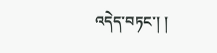འདེད་བཏང་། །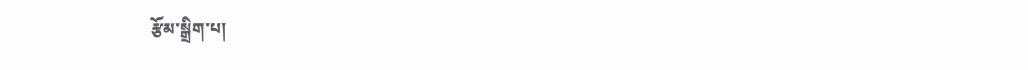རྩོམ་སྒྲིག་པ།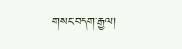གསང་བདག་རྒྱལ།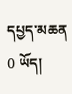དཔྱད་མཆན 0 ཡོད།